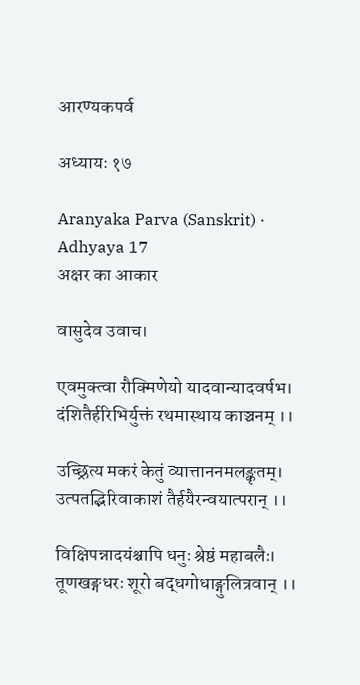आरण्यकपर्व

अध्यायः १७

Aranyaka Parva (Sanskrit) · Adhyaya 17
अक्षर का आकार

वासुदेव उवाच।

एवमुक्त्वा रौक्मिणेयो यादवान्यादवर्षभ।
दंशितैर्हरिभिर्युक्तं रथमास्थाय काञ्चनम् ।।

उच्छ्रित्य मकरं केतुं व्यात्ताननमलङ्कृतम्।
उत्पतद्भिरिवाकाशं तैर्हयैरन्वयात्परान् ।।

विक्षिपन्नादयंश्चापि धनुः श्रेष्ठं महाबलैः।
तूणखङ्गधरः शूरो बद्धगोधाङ्गुलित्रवान् ।।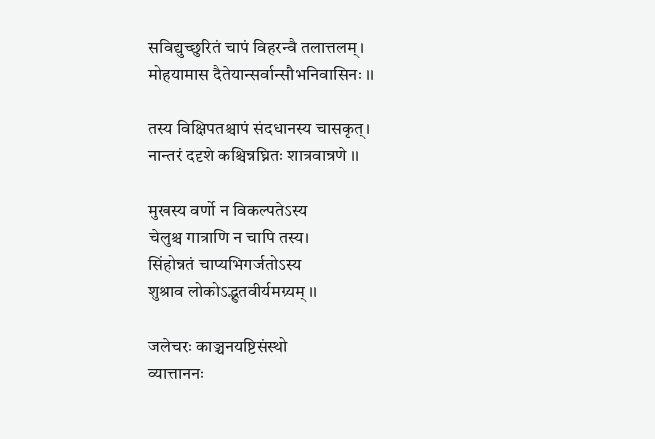सविद्युच्छुरितं चापं विहरन्वै तलात्तलम्।
मोहयामास दैतेयान्सर्वान्सौभनिवासिनः ।।

तस्य विक्षिपतश्चापं संदधानस्य चासकृत्।
नान्तरं ददृशे कश्चिन्नघ्नितः शात्रवान्रणे ।।

मुखस्य वर्णो न विकल्पतेऽस्य
चेलुश्च गात्राणि न चापि तस्य।
सिंहोन्नतं चाप्यभिगर्जतोऽस्य
शुश्राव लोकोऽद्भुतवीर्यमग्र्यम् ।।

जलेचरः काञ्चनयष्टिसंस्थो
व्यात्ताननः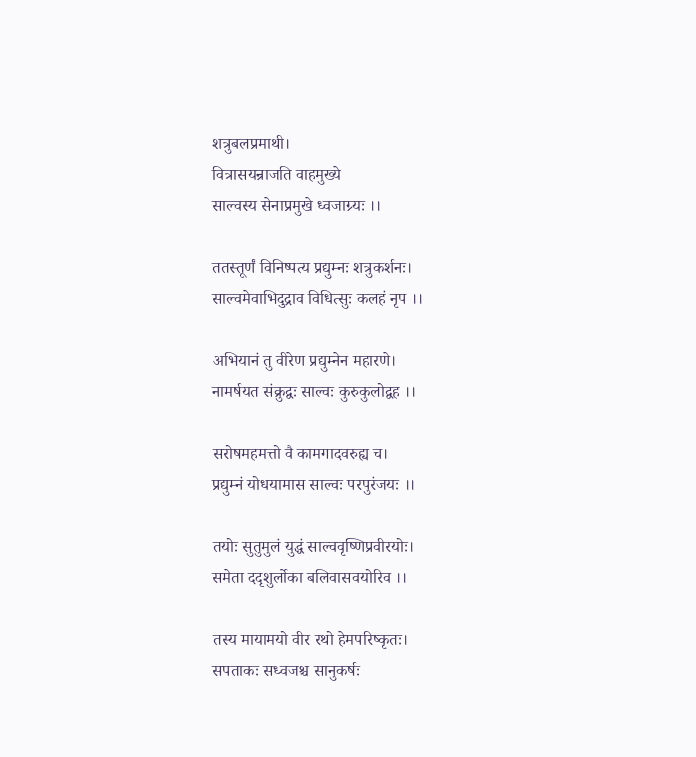शत्रुबलप्रमाथी।
वित्रासयन्राजति वाहमुख्ये
साल्वस्य सेनाप्रमुखे ध्वजाग्र्यः ।।

ततस्तूर्णं विनिष्पत्य प्रद्युम्नः शत्रुकर्शनः।
साल्वमेवाभिदुद्राव विधित्सुः कलहं नृप ।।

अभियानं तु वीरेण प्रद्युम्नेन महारणे।
नामर्षयत संक्रुद्वः साल्वः कुरुकुलोद्वह ।।

सरोषमहमत्तो वै कामगादवरुह्य च।
प्रद्युम्नं योधयामास साल्वः परपुरंजयः ।।

तयोः सुतुमुलं युद्धं साल्ववृष्णिप्रवीरयोः।
समेता ददृशुर्लोका बलिवासवयोरिव ।।

तस्य मायामयो वीर रथो हेमपरिष्कृतः।
सपताकः सध्वजश्च सानुकर्षः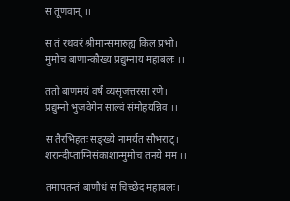स तूणवान् ।।

स तं रथवरं श्रीमान्समारुह्य किल प्रभो।
मुमोच बाणान्कौख्य प्रद्युम्नाय महाबलः ।।

ततो बाणमयं वर्षं व्यसृजत्तरसा रणे।
प्रद्युम्नो भुजवेगेन साल्वं संमोहयन्निव ।।

स तैरभिहतः सङ्ख्ये नामर्यत सौभराट्।
शरान्दीप्ताग्निसंकाशान्मुमोच तनये मम ।।

तमापतन्तं बाणौधं स चिच्छेद महाबलः।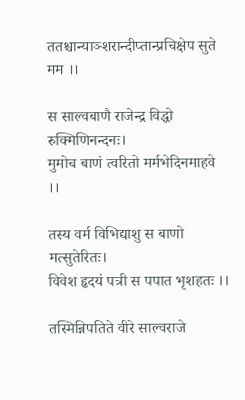ततश्चान्याञ्शरान्दीप्तान्प्रचिक्षेप सुते मम ।।

स साल्वबाणै राजेन्द्र विद्धो रुक्मिणिनन्दनः।
मुमोच बाणं त्वरितो मर्मभेदिनमाहवे ।।

तस्य वर्म विभिद्याशु स बाणो मत्सुतेरितः।
विवेश हृदयं पत्री स पपात भृशहतः ।।

तस्मिन्निपतिते वीरे साल्वराजे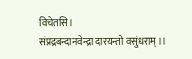विचेतसि।
संप्रद्रबन्दानवेन्द्रा दारयन्तो वसुंधराम् ।।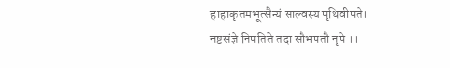हाहाकृतमभूत्सैन्यं साल्वस्य पृथिवीपते।
नष्टसंज्ञे निपतिते तदा सौभपतौ नृपे ।।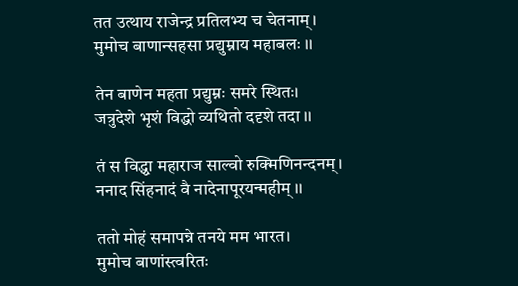तत उत्थाय राजेन्द्र प्रतिलभ्य च चेतनाम्।
मुमोच बाणान्सहसा प्रद्युम्नाय महाबलः ।।

तेन बाणेन महता प्रद्युम्नः समरे स्थितः।
जत्रुदेशे भृशं विद्धो व्यथितो ददृशे तदा ।।

तं स विद्ध्वा महाराज साल्वो रुक्मिणिनन्दनम्।
ननाद सिंहनादं वै नादेनापूरयन्महीम् ।।

ततो मोहं समापन्ने तनये मम भारत।
मुमोच बाणांस्त्वरितः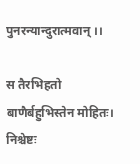पुनरन्यान्दुरात्मवान् ।।

स तैरभिहतो बाणैर्बहुभिस्तेन मोहितः।
निश्चेष्टः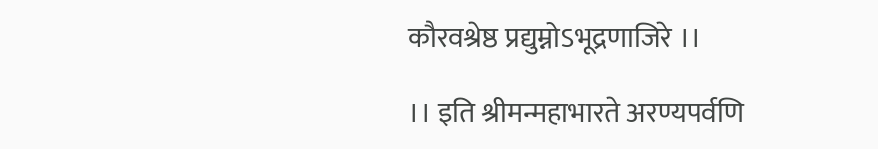कौरवश्रेष्ठ प्रद्युम्नोऽभूद्रणाजिरे ।।

।। इति श्रीमन्महाभारते अरण्यपर्वणि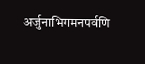अर्जुनाभिगमनपर्वणि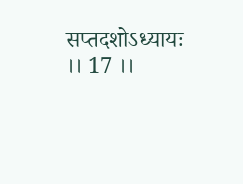सप्तदशोऽध्यायः ।। 17 ।।